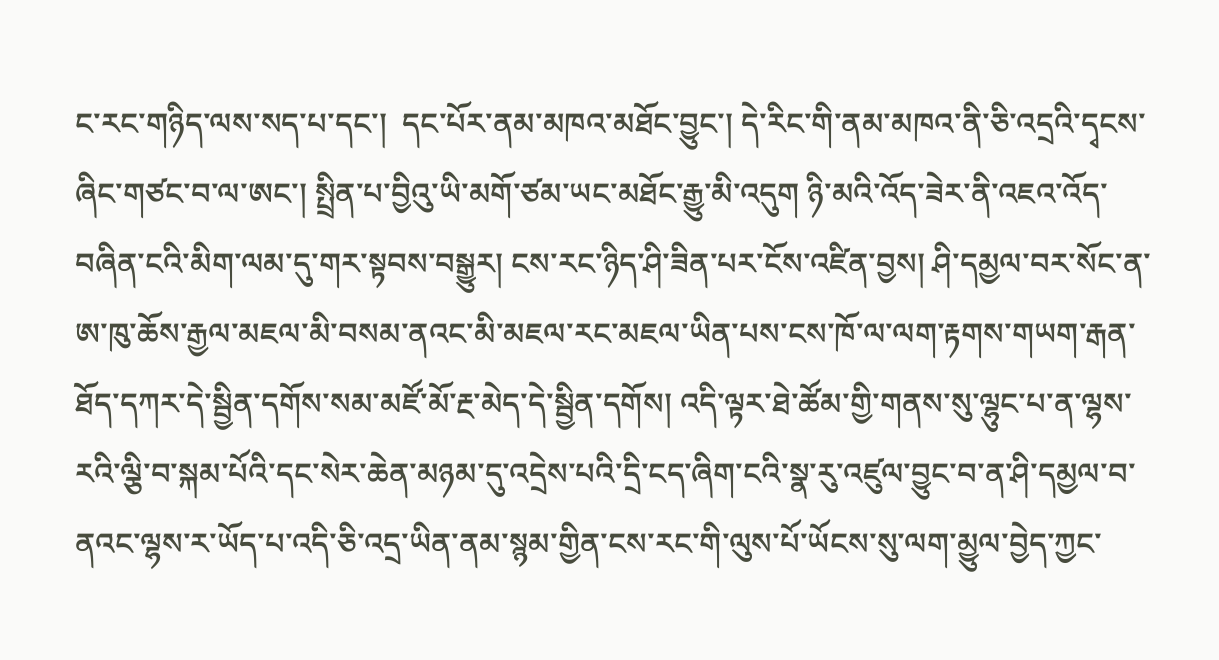ང་རང་གཉིད་ལས་སད་པ་དང་།  དང་པོར་ནམ་མཁའ་མཐོང་བྱུང་། དེ་རིང་གི་ནམ་མཁའ་ནི་ཅི་འདྲའི་དྭངས་ཞིང་གཙང་བ་ལ་ཨང་། སྤྲིན་པ་བྱིའུ་ཡི་མགོ་ཙམ་ཡང་མཐོང་རྒྱུ་མི་འདུག ཉི་མའི་འོད་ཟེར་ནི་འཇའ་འོད་བཞིན་ངའི་མིག་ལམ་དུ་གར་སྟབས་བསྒྱུར། ངས་རང་ཉིད་ཤི་ཟིན་པར་ངོས་འཛིན་བྱས། ཤི་དམྱལ་བར་སོང་ན་ཨ་ཁུ་ཆོས་རྒྱལ་མཇལ་མི་བསམ་ནའང་མི་མཇལ་རང་མཇལ་ཡིན་པས་ངས་ཁོ་ལ་ལག་རྟགས་གཡག་རྒན་ཐོད་དཀར་དེ་སྦྱིན་དགོས་སམ་མཛོ་མོ་རྔ་མེད་དེ་སྦྱིན་དགོས། འདི་ལྟར་ཐེ་ཚོམ་གྱི་གནས་སུ་ལྷུང་པ་ན་ལྷས་རའི་ལྕི་བ་སྐམ་པོའི་དང་སེར་ཆེན་མཉམ་དུ་འདྲེས་པའི་དྲི་ངད་ཞིག་ངའི་སྣ་རུ་འཛུལ་བྱུང་བ་ན་ཤི་དམྱལ་བ་ནའང་ལྷས་ར་ཡོད་པ་འདི་ཅི་འདྲ་ཡིན་ནམ་སྙམ་གྱིན་ངས་རང་གི་ལུས་པོ་ཡོངས་སུ་ལག་མྱུལ་བྱེད་ཀྱང་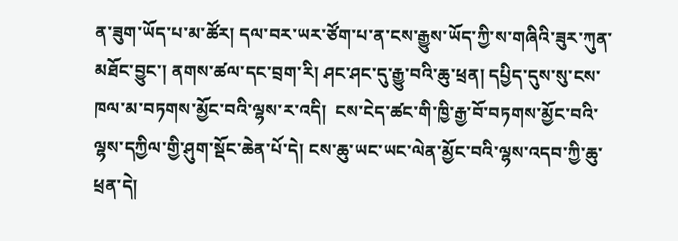ན་ཟུག་ཡོད་པ་མ་ཚོར། དལ་བར་ཡར་ཙོག་པ་ན་ངས་རྒྱུས་ཡོད་ཀྱི་ས་གཞིའི་ཟུར་ཀུན་མཐོང་བྱུང་། ནགས་ཚལ་དང་བྲག་རི། ཤང་ཤང་དུ་རྒྱུ་བའི་ཆུ་ཕྲན། དཔྱིད་དུས་སུ་ངས་ཁལ་མ་བཏགས་མྱོང་བའི་ལྷས་ར་འདི།  ངས་ངེད་ཚང་གི་ཁྱི་རྒྱ་བོ་བཏགས་མྱོང་བའི་ལྷས་དཀྱིལ་གྱི་ཤུག་སྡོང་ཆེན་པོ་དེ། ངས་ཆུ་ཡང་ཡང་ལེན་མྱོང་བའི་ལྷས་འདབ་ཀྱི་ཆུ་ཕྲན་དེ།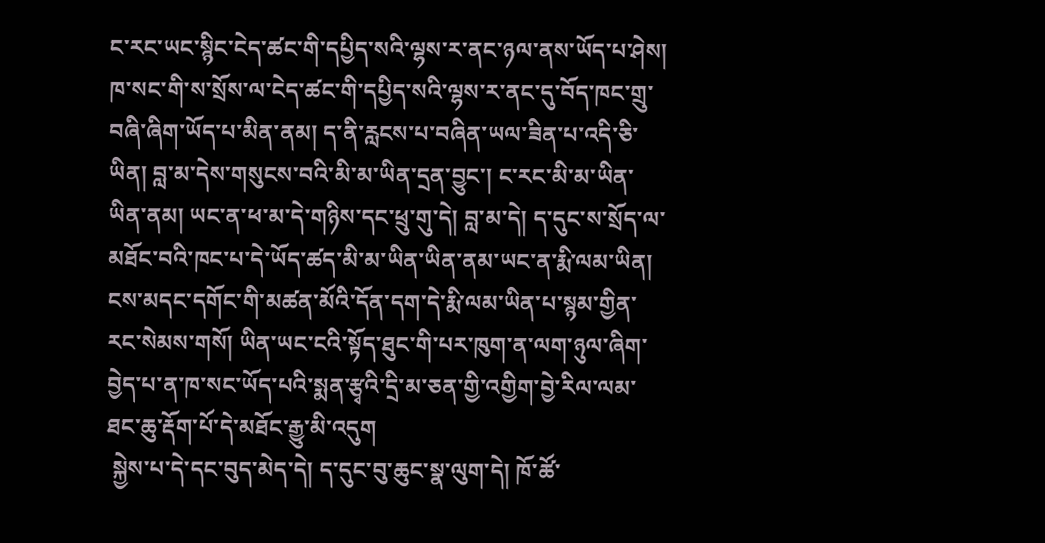ང་རང་ཡང་སྙིང་ངེད་ཚང་གི་དཔྱིད་སའི་ལྷས་ར་ནང་ཉལ་ནས་ཡོད་པ་ཤེས།
ཁ་སང་གི་ས་སྲོས་ལ་ངེད་ཚང་གི་དཔྱིད་སའི་ལྷས་ར་ནང་དུ་བོད་ཁང་གྲུ་བཞི་ཞིག་ཡོད་པ་མིན་ནམ། ད་ནི་རླངས་པ་བཞིན་ཡལ་ཟིན་པ་འདི་ཅི་ཡིན། བླ་མ་དེས་གསུངས་བའི་མི་མ་ཡིན་དྲན་བྱུང་། ང་རང་མི་མ་ཡིན་ཡིན་ནམ། ཡང་ན་ཕ་མ་དེ་གཉིས་དང་ཕྲུ་གུ་དེ། བླ་མ་དེ། ད་དུང་ས་སྲོད་ལ་མཐོང་བའི་ཁང་པ་དེ་ཡོད་ཚད་མི་མ་ཡིན་ཡིན་ནམ་ཡང་ན་རྨི་ལམ་ཡིན།
ངས་མདང་དགོང་གི་མཚན་མོའི་དོན་དག་དེ་རྨི་ལམ་ཡིན་པ་སྙམ་གྱིན་རང་སེམས་གསོ། ཡིན་ཡང་ངའི་སྟོད་ཐུང་གི་པར་ཁུག་ན་ལག་ཉུལ་ཞིག་བྱེད་པ་ན་ཁ་སང་ཡོད་པའི་སྨན་རྩྭའི་དྲི་མ་ཅན་གྱི་འགྱིག་བྱེ་རིལ་ལམ་ཐང་ཆུ་རྡོག་པོ་དེ་མཐོང་རྒྱུ་མི་འདུག
 སྐྱེས་པ་དེ་དང་བུད་མེད་དེ། ད་དུང་བུ་ཆུང་སྣ་ལུག་དེ། ཁོ་ཚོ་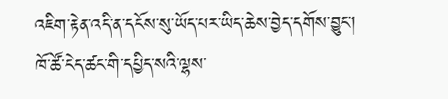འཇིག་རྟེན་འདི་ན་དངོས་སུ་ཡོད་པར་ཡིད་ཆེས་བྱེད་དགོས་བྱུང་། ཁོ་ཚོ་ངེད་ཚང་གི་དཔྱིད་སའི་ལྷས་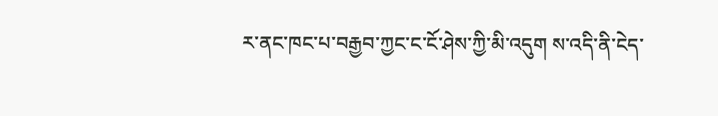ར་ནང་ཁང་པ་བརྒྱབ་ཀྱང་ང་ངོ་ཤེས་ཀྱི་མི་འདུག ས་འདི་ནི་ངེད་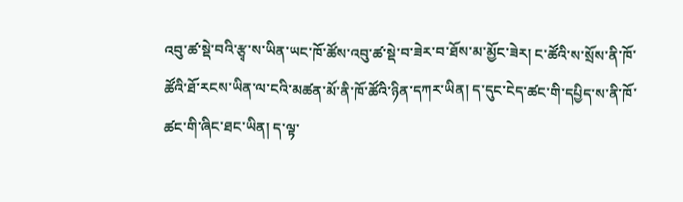འབུ་ཚ་སྡེ་བའི་རྩྭ་ས་ཡིན་ཡང་ཁོ་ཚོས་འབུ་ཚ་སྡེ་བ་ཟེར་བ་ཐོས་མ་མྱོང་ཟེར། ང་ཚོའི་ས་སྲོས་ནི་ཁོ་ཚོའི་ཐོ་རངས་ཡིན་ལ་ངའི་མཚན་མོ་ནི་ཁོ་ཚོའི་ཉིན་དཀར་ཡིན། ད་དུང་ངེད་ཚང་གི་དཔྱིད་ས་ནི་ཁོ་ཚང་གི་ཞིང་ཐང་ཡིན། ད་ལྟ་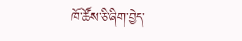ཁོ་ཚོས་ཅི་ཞིག་བྱེད་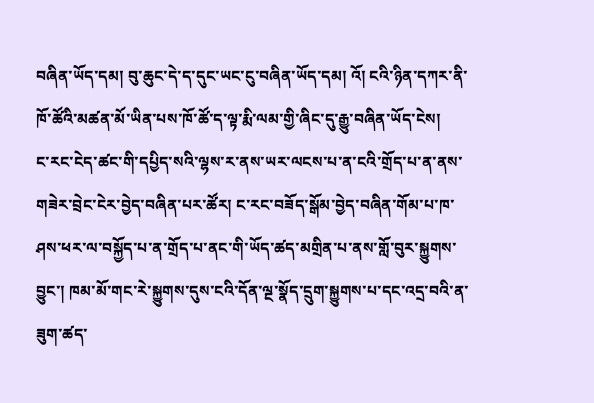བཞིན་ཡོད་དམ། བུ་ཆུང་དེ་ད་དུང་ཡང་ངུ་བཞིན་ཡོད་དམ། འོ། ངའི་ཉིན་དཀར་ནི་ཁོ་ཚོའི་མཚན་མོ་ཡིན་པས་ཁོ་ཚོ་ད་ལྟ་རྨི་ལམ་གྱི་ཞིང་དུ་རྒྱུ་བཞིན་ཡོད་ངེས།
ང་རང་ངེད་ཚང་གི་དཔྱིད་སའི་ལྷས་ར་ནས་ཡར་ལངས་པ་ན་ངའི་གྲོད་པ་ན་ནས་གཟེར་བྲེང་ངེར་བྱེད་བཞིན་པར་ཚོར། ང་རང་བཟོད་སྒོམ་བྱེད་བཞིན་གོམ་པ་ཁ་ཤས་ཕར་ལ་བསྐྱོད་པ་ན་གྲོད་པ་ནང་གི་ཡོད་ཚད་མགྲིན་པ་ནས་གློ་བུར་སྐྱུགས་བྱུང་། ཁམ་མོ་གང་རེ་སྐྱུགས་དུས་ངའི་དོན་ལྔ་སྣོད་དྲུག་སྐྱུགས་པ་དང་འདྲ་བའི་ན་ཟུག་ཚད་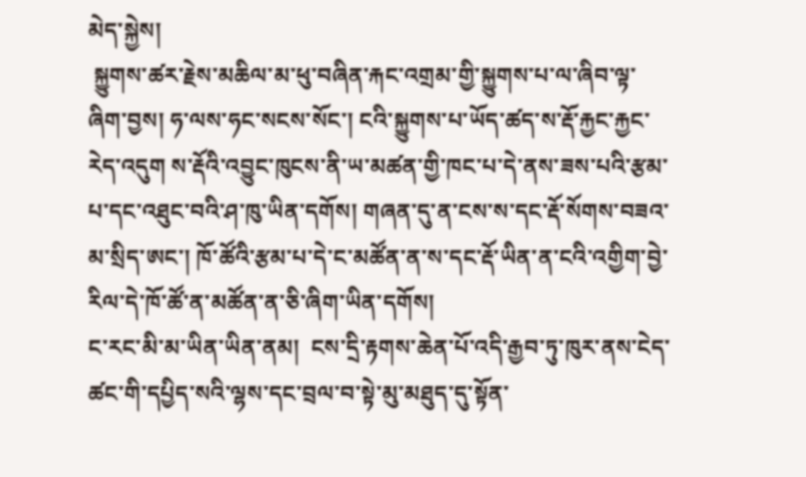མེད་སྐྱེས།
 སྐྱུགས་ཚར་རྗེས་མཆིལ་མ་ཕུ་བཞིན་རྐང་འགྲམ་གྱི་སྐྱུགས་པ་ལ་ཞིབ་ལྟ་ཞིག་བྱས། ཧ་ལས་ཧང་སངས་སོང་། ངའི་སྐྱུགས་པ་ཡོད་ཚད་ས་རྡོ་རྐྱང་རྐྱང་རེད་འདུག ས་རྡོའི་འབྱུང་ཁུངས་ནི་ཡ་མཚན་གྱི་ཁང་པ་དེ་ནས་ཟས་པའི་རྩམ་པ་དང་འཐུང་བའི་ཤ་ཁུ་ཡིན་དགོས། གཞན་དུ་ན་ངས་ས་དང་རྡོ་སོགས་བཟའ་མ་སྲིད་ཨང་། ཁོ་ཚོའི་རྩམ་པ་དེ་ང་མཚོན་ན་ས་དང་རྡོ་ཡིན་ན་ངའི་འགྱིག་བྱེ་རིལ་དེ་ཁོ་ཚོ་ན་མཚོན་ན་ཅི་ཞིག་ཡིན་དགོས།
ང་རང་མི་མ་ཡིན་ཡིན་ནམ།  ངས་དྲི་རྟགས་ཆེན་པོ་འདི་རྒྱབ་ཏུ་ཁུར་ནས་ངེད་ཚང་གི་དཔྱིད་སའི་ལྷས་དང་བྲལ་བ་སྟེ་མུ་མཐུད་དུ་སྟོན་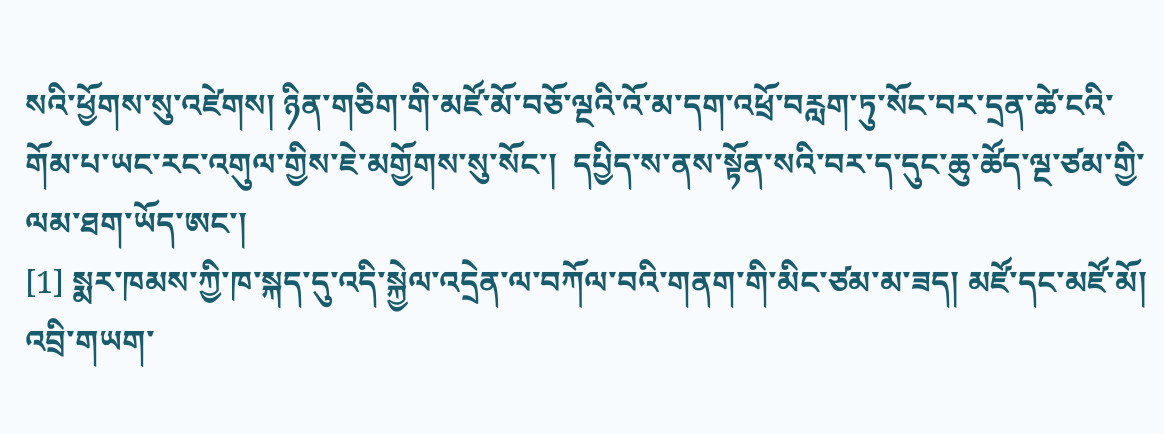སའི་ཕྱོགས་སུ་འཛེགས། ཉིན་གཅིག་གི་མཛོ་མོ་བཅོ་ལྔའི་འོ་མ་དག་འཕྲོ་བརླག་ཏུ་སོང་བར་དྲན་ཚེ་ངའི་གོམ་པ་ཡང་རང་འགུལ་གྱིས་ཇེ་མགྱོགས་སུ་སོང་།  དཔྱིད་ས་ནས་སྟོན་སའི་བར་ད་དུང་ཆུ་ཚོད་ལྔ་ཙམ་གྱི་ལམ་ཐག་ཡོད་ཨང་།
[1] སྨར་ཁམས་ཀྱི་ཁ་སྐད་དུ་འདི་སྐྱེལ་འདྲེན་ལ་བཀོལ་བའི་གནག་གི་མིང་ཙམ་མ་ཟད། མཛོ་དང་མཛོ་མོ། འབྲི་གཡག་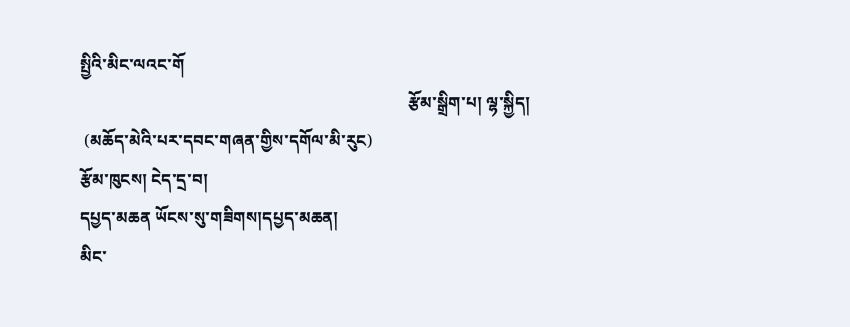སྤྱིའི་མིང་ལའང་གོ
                                                                               རྩོམ་སྒྲིག་པ། ལྷ་སྐྱིད།
 (མཆོད་མེའི་པར་དབང་གཞན་གྱིས་དགོལ་མི་རུང)
རྩོམ་ཁུངས། ངེད་དྲ་བ།
དཔྱད་མཆན ཡོངས་སུ་གཟིགས།དཔྱད་མཆན།
མིང་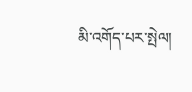མི་འགོད་པར་སྤེལ།